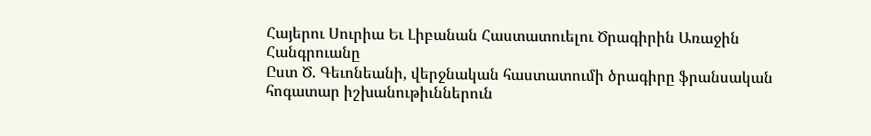Հայերու Սուրիա Եւ Լիբանան Հաստատուելու Ծրագիրին Առաջին Հանգրուանը
Ըստ Ծ. Գեւոնեանի, վերջնական հաստատումի ծրագիրը ֆրանսական հոգատար իշխանութիւններուն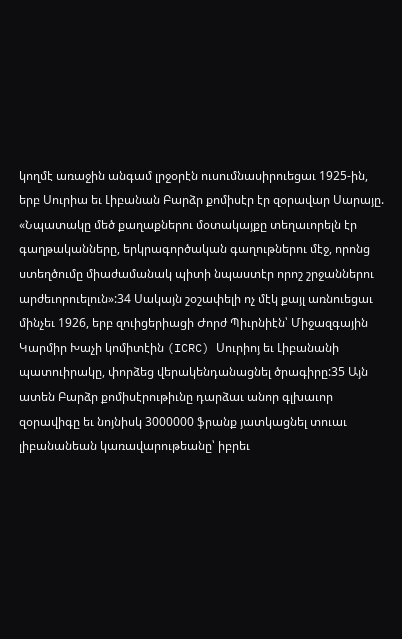կողմէ առաջին անգամ լրջօրէն ուսումնասիրուեցաւ 1925-ին, երբ Սուրիա եւ Լիբանան Բարձր քոմիսէր էր զօրավար Սարայը. «Նպատակը մեծ քաղաքներու մօտակայքը տեղաւորելն էր գաղթականները, երկրագործական գաղութներու մէջ, որոնց ստեղծումը միաժամանակ պիտի նպաստէր որոշ շրջաններու արժեւորուելուն»:34 Սակայն շօշափելի ոչ մէկ քայլ առնուեցաւ մինչեւ 1926, երբ զուիցերիացի Ժորժ Պիւրնիէն՝ Միջազգային Կարմիր Խաչի կոմիտէին (ICRC) Սուրիոյ եւ Լիբանանի պատուիրակը, փորձեց վերակենդանացնել ծրագիրը:35 Այն ատեն Բարձր քոմիսէրութիւնը դարձաւ անոր գլխաւոր զօրավիգը եւ նոյնիսկ 3000000 ֆրանք յատկացնել տուաւ լիբանանեան կառավարութեանը՝ իբրեւ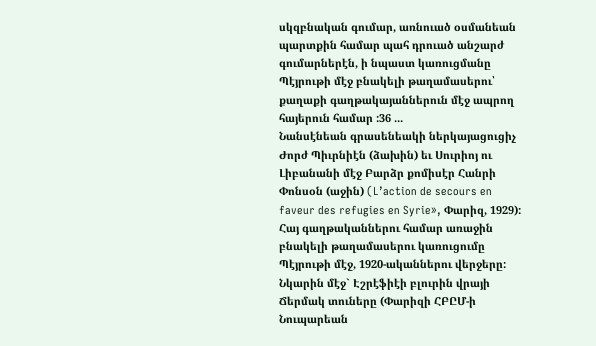սկզբնական գումար, առնուած օսմանեան պարտքին համար պահ դրուած անշարժ գումարներէն, ի նպաստ կառուցմանը Պէյրութի մէջ բնակելի թաղամասերու՝ քաղաքի գաղթակայաններուն մէջ ապրող հայերուն համար :36 ...
Նանսէնեան գրասենեակի ներկայացուցիչ Ժորժ Պիւրնիէն (ձախին) եւ Սուրիոյ ու Լիբանանի մէջ Բարձր քոմիսէր Հանրի Փոնսօն (աջին) (L’action de secours en faveur des refugies en Syrie», Փարիզ, 1929):
Հայ գաղթականներու համար առաջին բնակելի թաղամասերու կառուցումը Պէյրութի մէջ, 1920-ականներու վերջերը: Նկարին մէջ` Էշրէֆիէի բլուրին վրայի Ճերմակ տուները (Փարիզի ՀԲԸՄ-ի Նուպարեան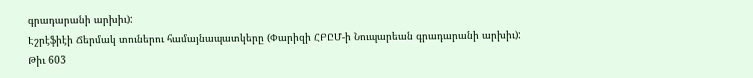գրադարանի արխիւ):
Էշրէֆիէի Ճերմակ տուներու համայնապատկերը (Փարիզի ՀԲԸՄ-ի Նուպարեան գրադարանի արխիւ):
Թիւ 603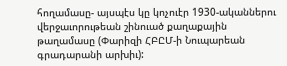հողամասը- այսպէս կը կոչուէր 1930-ականներու վերջաւորութեան շինուած քաղաքային թաղամասը (Փարիզի ՀԲԸՄ-ի Նուպարեան գրադարանի արխիւ):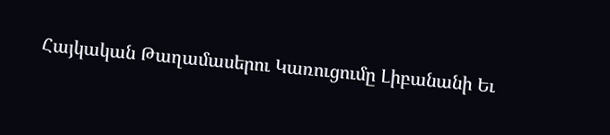Հայկական Թաղամասերու Կառուցումը Լիբանանի Եւ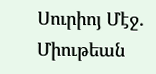Սուրիոյ Մէջ. Միութեան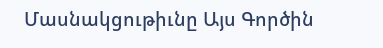Մասնակցութիւնը Այս Գործին